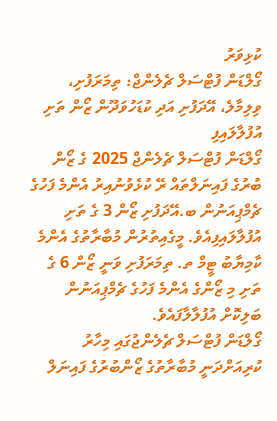ކުޅިވަރު
ގޯލްޑަން ފުޓްސަލް ޗެލެންޖް: ތިމަރަފުށި، ވިލިމާލެ، އޭދަފުށި އަދި ކުޑަހުވަދޫން ޒޯން ތަށި އުފުލާލައިފި
ގޯލްޑަން ފުޓްސަލް ޗެލެންޖް 2025 ގެ ޒޯން ބުރުގެ ފައިނަލްތައް ރޭ ކުޅެވުނުއިރު އެންމެ ފަހުގެ ޗެމްޕިއަނުން ބ.އޭދަފުށި ޒޯން 3 ގެ ތަށި އުފުލާލައިފިއެވެ. މީގެއިތުރުން މުބާރާތުގެ އެންމެ ކާމިޔާބު ޓީމް ތ. ތިމަރަފުށި ވަނީ ޒޯން 6 ގެ ތަށި މި ޒޯންގެ އެންމެ ފަހުގެ ޗެމްޕިއަނުން ބަލިކޮށް އުފުލާލާފައެވެ.
ގޯލްޑަން ފުޓްސަލް ޗެލެންޖުގައި މިހާރު ކުރިއަށްދަނީ މުބާރާތުގެ ޒޯންބުރުގެ ފައިނަލް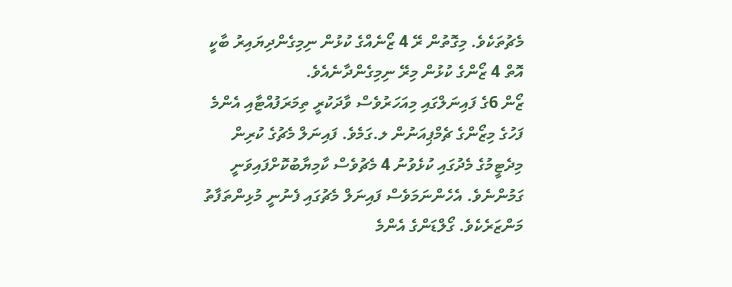މެޗުތަކެވެ. މިގޮތުން ރޭ 4 ޒޯނެއްގެ ކުޅުން ނިމިގެންދިޔައިރު ބާކީ އޮތް 4 ޒޯންގެ ކުޅުން މިރޭ ނިމިގެންދާނެއެވެ.
ޒޯން 6ގެ ފައިނަލްގައި މިއަހަރުވެސް ވާދަކުރީ ތިމަރަފުއްޓާއި އެންމެ ފަހުގެ މިޒޯންގެ ޗެމްޕިއަނުން ލ.ގަމެވެ. ފައިނަލް މެޗުގެ ކުރިން މިދެޓީމުގެ މެދުގައި ކުޅެވުނު 4 މެޗުވެސް ކާމިޔާބުކޮށްފައިވަނީ ގަމުންނެވެ. އެހެންނަމަވެސް ފައިނަލް މެޗުގައި ފެނުނީ މުޅިންތަފާތު މަންޒަރެކެވެ. ގޯލްޑަންގެ އެންމެ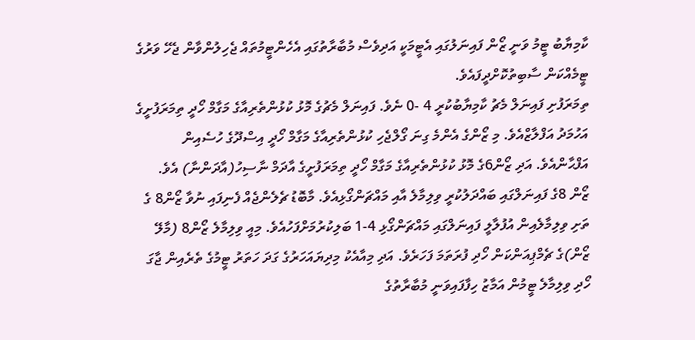ކާމިޔާބު ޓީމު ވަނީ ޒޯން ފައިނަލުގައި އެޓީމަކީ އަދިވެސް މުބާރާތުގައި އެހެންޓީމުތައް ޖެހިލުންވާން ޖެހޭ ވަރުގެ ޓީމެއްކަން ސާބިތުކޮށްދީފައެވެ.
ތިމަރަފުށި ފައިނަލް މެޗު ކާމިޔާބުކުރީ 4 -0 ނެވެ. ފައިނަލް މެޗުގެ މޮޅު ކުޅުންތެރިއާގެ މަގާމް ހޯދީ ތިމަރަފުށީގެ އަހުމަދު އަފްލާޒްއެވެ. މި ޒޯންގެ އެންމެ ގިނަ ގޯލްޖެހި ކުޅުންތެރިއާގެ މަގާމް ހޯދީ އިސްދޫގެ ހުސެއިން އަފްޙާންއެވެ. އަދި ޒޯން6ގެ މޮޅު ކުޅުންތެރިއާގެ މަގާމް ހޯދީ ތިމަރަފުށީގެ އާދަމް ނާސިހު(އާދަންނާ) އެވެ.
ޒޯން 8ގެ ފައިނަލްގައި ބައްދަލުކުރީ ވިލިމާލެ އާއި މައްޗަންގޯޅިއެވެ. މާބޮޑު ޗެލެންޖެއް ފެނިފައި ނުވާ ޒޯން8 ގެ ތަށި ވިލިމާލެއިން އުފުލާލީ ފައިނަލްގައި މައްޗަންގޯޅި 4-1 ބަލިކުރުމަށްފަހުއެވެ. މިއީ ވިލިމާލެ ޒޯން8 (މާލޭ ޒޯން)ގެ ޗެމްޕިއަންކަން ހޯދި ފުރަތަމަ ފަހަރެވެ. އަދި މިއާއެކު މިދިޔައަހަރުގެ ގަދަ ހަތަރު ޓީމުގެ ތެރެއިން ޖާގަ ހޯދި ވިލިމާލެ ޓީމުން އަމާޒު ހިފާފައިވަނީ މުބާރާތުގެ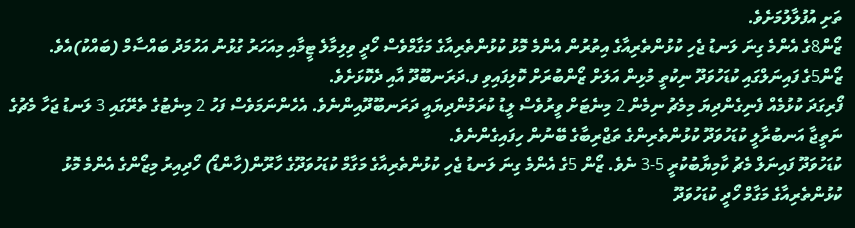ތަށި އުފުލާލުމަށެވެ.
ޒޯން8ގެ އެންމެ ގިނަ ލަނޑު ޖެހި ކުޅުންތެރިއާގެ އިތުރުން އެންމެ މޮޅު ކުޅުންތެރިއާގެ މަގާމްވެސް ހޯދީ ވިލިމާލެ ޓީމާއި މިއަހަރު ގުޅުނު އަހުމަދު ބައްސާމް (ބައްކު)އެވެ.
ޒޯން5ގެ ފައިނަލްގައި ކުޑަހުވަދޫ ނިކުތީ މުޅިން އަލަށް ޒޯންބުރަށް ކޮލިފައިވި ފ.ދަރަނބޫދޫ އާއި ދެކޮޅަށެވެ.
ފޯރިގަދަ ކުޅުމެއް ފެނިގެންދިޔަ މިމެޗު ނިމެން 2 މިނެޓަށް ވީރުވެސް ލީޑު ކުރަމުންދިޔައީ ދަރަނބޫދޫއިންނެވެ. އެހެންނަމަވެސް ފަހު 2 މިނެޓުގެ ތެރޭގައި 3 ލަނޑު ޖަހާ މެޗުގެ ނަތީޖާ އަނބުރާލީ ކުޑަހުވަދޫ ކުޅުންތެރިންގެ ތަޖްރިބާގެ ބޭނުން ހިފައިގެންނެވެ.
ކުޑަހުވަދޫ ފައިނަލް މެޗު ކާމިޔާބުކުރީ 5-3 ނެވެ. ޒޯން 5ގެ އެންމެ ގިނަ ލަނޑު ޖެހި ކުޅުންތެރިއާގެ މަގާމް ކުޑަހުވަދޫގެ ހާރޫން(ހާންޑޯ) ހޯދިއިރު މިޒޯންގެ އެންމެ މޮޅު ކުޅުންތެރިއާގެ މަގާމް ހޯދީ ކުޑަހުވަދޫ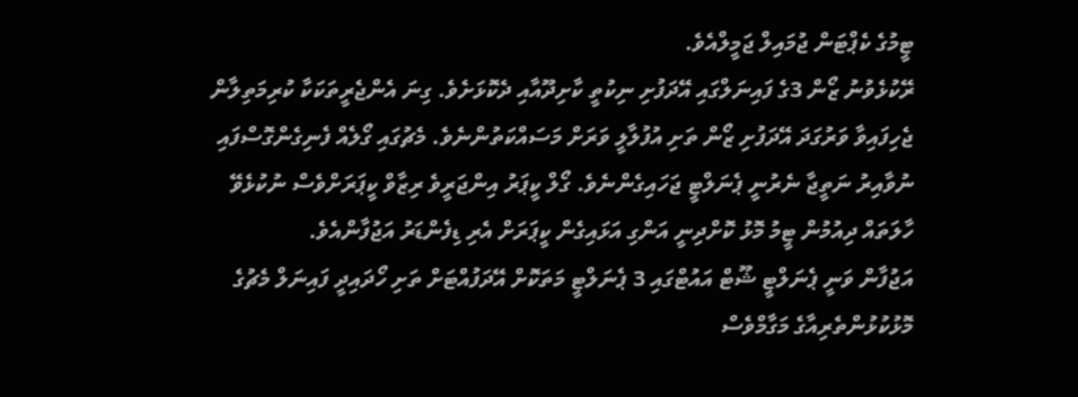ޓީމުގެ ކެޕްޓަން ޖުމައިލް ޖަމީލްއެވެ.
ރޭކުޅެވުނު ޒޯން 3ގެ ފައިނަލްގައި އޭދަފުށި ނިކުތީ ކާށިދޫއާއި ދެކޮޅަށެވެ. ގިނަ އެންޖެރީތަކަކާ ކުރިމަތިލާން ޖެހިފައިވާ ވަރުގަދަ އޭދަފުށި ޒޯން ތަށި އުފުލާލީ ވަރަށް މަސައްކަތުންނެވެ. މެޗުގައި ގޯލެއް ފެނިގެންގޮސްފައި ނުވާއިރު ނަތީޖާ ނެރުނީ ޕެނަލްޓީ ޖަހައިގެންނެވެ. ގޯލް ކީޕަރު އިންޖަރީވެ ރިޒާވް ކީޕަރަށްވެސް ނުކުޅެވޭ ހާލަތައް ދިއުމުން ޓީމު މޮޅު ކޮށްދިނީ އަންގި އަޅައިގެން ކީޕަރަށް އެރި ޑިފެންޑަރު އަޖުފާންއެވެ.
އަޖުފާން ވަނީ ޕެނަލްޓީ ޝޫޓް އައުޓްގައި 3 ޕެނަލްޓީ މަތަކޮށް އޭދަފުއްޓަށް ތަށި ހޯދައިދީ ފައިނަލް މެޗުގެ މޮޅުކުޅުންތެރިއާގެ މަގާމްވެސް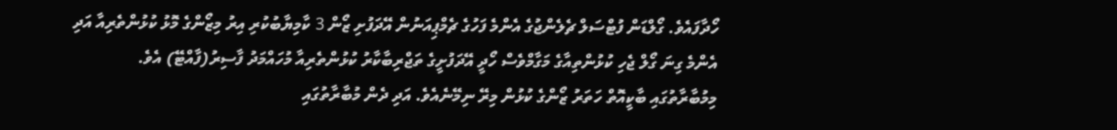ހޯދާފައެވެ. ގޯލްޑަން ފުޓްސަލް ޗެލެންޖުގެ އެންމެ ފަހުގެ ޗެމްޕިއަނުން އޭދަފުށި ޒޯން 3 ކާމިޔާބުކުރި އިރު މިޒޯންގެ މޮޅު ކުޅުންތެރިއާ އަދި އެންމެ ގިނަ ގޯލް ޖެހި ކުޅުންތިއާގެ މަގާމްވެސް ހޯދީ އޭދަފުށީގެ ތަޖްރިބާކާރު ކުޅުންތެރިއާ މުހައްމަދު ފާސިރު(ފާއްޓޭ) އެވެ.
މިމުބާރާތުގައި ބާކީއޮތް ހަތަރު ޒޯންގެ ކުޅުން މިރޭ ނިމޭނެއެވެ. އަދި ދެން މުބާރާތުގައި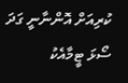ކުރިއަށް އޮންނާނީ ގަދަ ސޯޅަ ޓީމާއެކު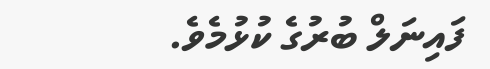ފައިނަލް ބުރުގެ ކުޅުމެވެ.